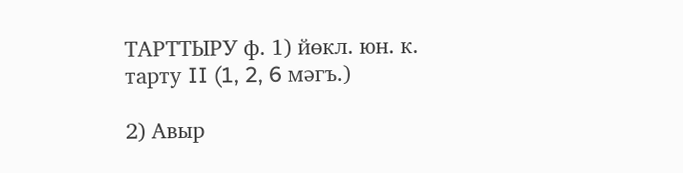ТАРТТЫРУ ф. 1) йөкл. юн. к. тарту II (1, 2, 6 мәгъ.)

2) Авыр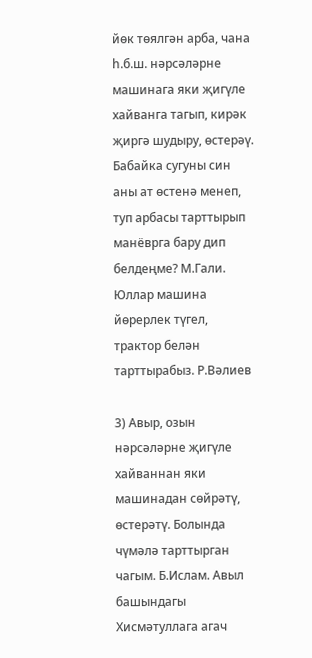йөк төялгән арба, чана һ.б.ш. нәрсәләрне машинага яки җигүле хайванга тагып, кирәк җиргә шудыру, өстерәү. Бабайка сугуны син аны ат өстенә менеп, туп арбасы тарттырып манёврга бару дип белдеңме? М.Гали. Юллар машина йөрерлек түгел, трактор белән тарттырабыз. Р.Вәлиев

3) Авыр, озын нәрсәләрне җигүле хайваннан яки машинадан сөйрәтү, өстерәтү. Болында чүмәлә тарттырган чагым. Б.Ислам. Авыл башындагы Хисмәтуллага агач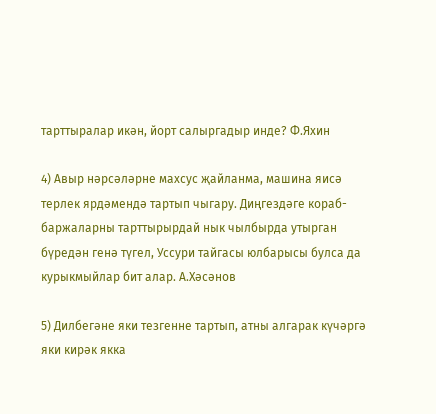тарттыралар икән, йорт салыргадыр инде? Ф.Яхин

4) Авыр нәрсәләрне махсус җайланма, машина яисә терлек ярдәмендә тартып чыгару. Диңгездәге кораб-баржаларны тарттырырдай нык чылбырда утырган бүредән генә түгел, Уссури тайгасы юлбарысы булса да курыкмыйлар бит алар. А.Хәсәнов

5) Дилбегәне яки тезгенне тартып, атны алгарак күчәргә яки кирәк якка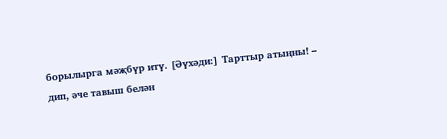борылырга мәҗбүр итү. [Әүхәди:] Тарттыр атыңны! – дип, әче тавыш белән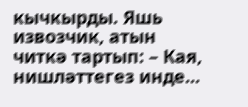кычкырды. Яшь извозчик, атын читкә тартып: – Кая, нишләттегез инде...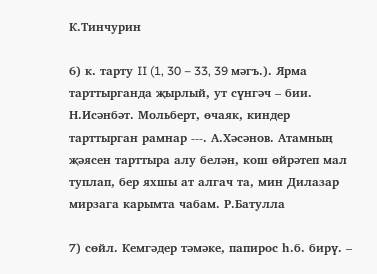К.Тинчурин

6) к. тарту II (1, 30 – 33, 39 мәгъ.). Ярма тарттырганда җырлый, ут сүнгәч – бии. Н.Исәнбәт. Мольберт, өчаяк, киндер тарттырган рамнар ---. А.Хәсәнов. Атамның җәясен тарттыра алу белән, кош өйрәтеп мал туплап, бер яхшы ат алгач та, мин Дилазар мирзага карымта чабам. Р.Батулла

7) сөйл. Кемгәдер тәмәке, папирос һ.б. бирү. –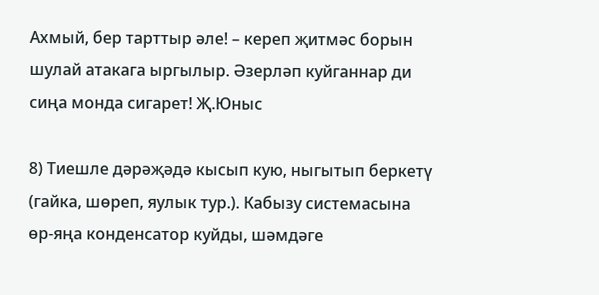Ахмый, бер тарттыр әле! – кереп җитмәс борын шулай атакага ыргылыр. Әзерләп куйганнар ди сиңа монда сигарет! Җ.Юныс

8) Тиешле дәрәҗәдә кысып кую, ныгытып беркетү (гайка, шөреп, яулык тур.). Кабызу системасына өр-яңа конденсатор куйды, шәмдәге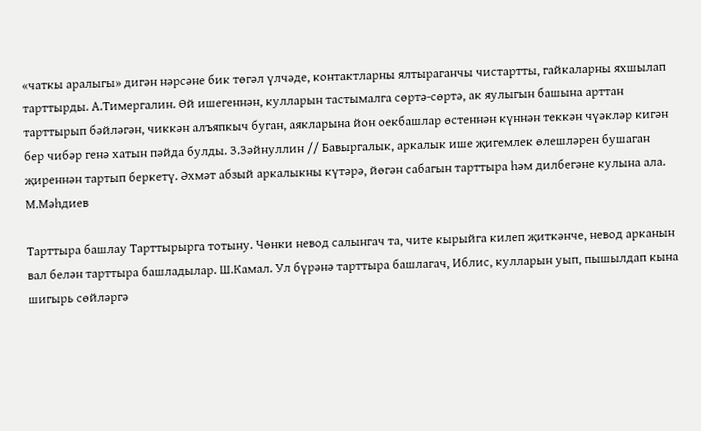«чаткы аралыгы» дигән нәрсәне бик төгәл үлчәде, контактларны ялтыраганчы чистартты, гайкаларны яхшылап тарттырды. А.Тимергалин. Өй ишегеннән, кулларын тастымалга сөртә-сөртә, ак яулыгын башына арттан тарттырып бәйләгән, чиккән алъяпкыч буган, аякларына йон оекбашлар өстеннән күннән теккән чүәкләр кигән бер чибәр генә хатын пәйда булды. З.Зәйнуллин // Бавыргалык, аркалык ише җигемлек өлешләрен бушаган җиреннән тартып беркетү. Әхмәт абзый аркалыкны күтәрә, йөгән сабагын тарттыра һәм дилбегәне кулына ала. М.Мәһдиев

Тарттыра башлау Тарттырырга тотыну. Чөнки невод салынгач та, чите кырыйга килеп җиткәнче, невод арканын вал белән тарттыра башладылар. Ш.Камал. Ул бүрәнә тарттыра башлагач, Иблис, кулларын уып, пышылдап кына шигырь сөйләргә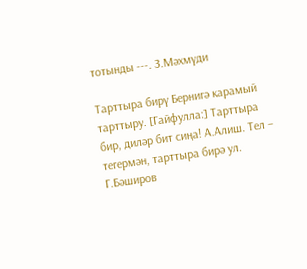тотынды ---. З.Мәхмүди

Тарттыра бирү Бернигә карамый тарттыру. [Гайфулла:] Тарттыра бир, диләр бит сиңа! А.Алиш. Тел – тегермән, тарттыра бирә ул. Г.Бәширов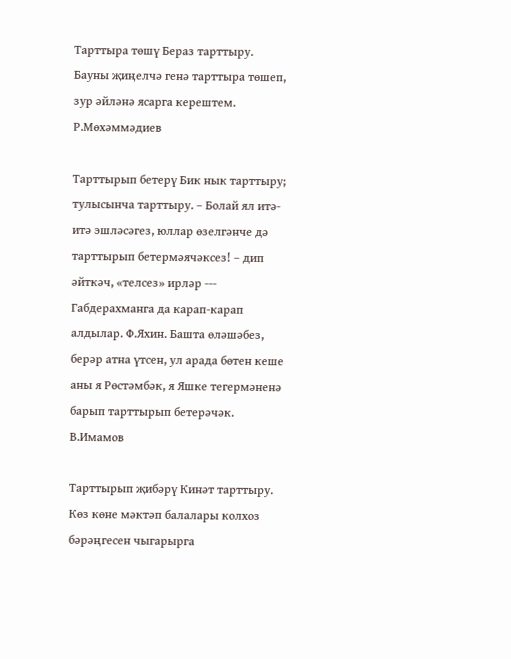Тарттыра төшү Бераз тарттыру. Бауны җиңелчә генә тарттыра төшеп, зур әйләнә ясарга керештем. Р.Мөхәммәдиев

Тарттырып бетерү Бик нык тарттыру; тулысынча тарттыру. – Болай ял итә-итә эшләсәгез, юллар өзелгәнче дә тарттырып бетермәячәксез! – дип әйткәч, «телсез» ирләр --- Габдерахманга да карап-карап алдылар. Ф.Яхин. Башта өләшәбез, берәр атна үтсен, ул арада бөтен кеше аны я Рөстәмбәк, я Яшке тегермәненә барып тарттырып бетерәчәк. В.Имамов

Тарттырып җибәрү Кинәт тарттыру. Көз көне мәктәп балалары колхоз бәрәңгесен чыгарырга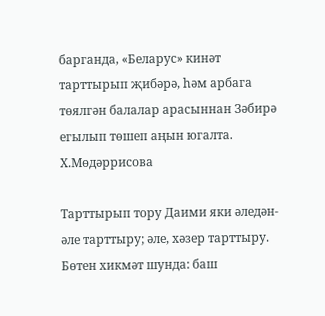барганда, «Беларус» кинәт тарттырып җибәрә, һәм арбага төялгән балалар арасыннан Зәбирә егылып төшеп аңын югалта. Х.Мөдәррисова

Тарттырып тору Даими яки әледән-әле тарттыру; әле, хәзер тарттыру. Бөтен хикмәт шунда: баш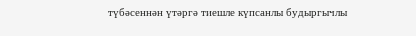түбәсеннән үтәргә тиешле күпсанлы будыргычлы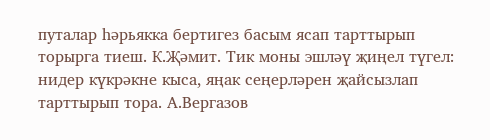путалар һәрьякка бертигез басым ясап тарттырып торырга тиеш. К.Җәмит. Тик моны эшләү җиңел түгел: нидер күкрәкне кыса, яңак сеңерләрен җайсызлап тарттырып тора. А.Вергазов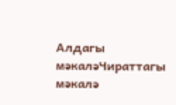Алдагы мәкаләЧираттагы мәкалә